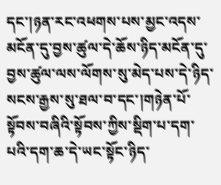དང་།ཉན་རང་འཕགས་པས་མྱང་འདས་མངོན་དུ་བྱས་ཚུལ་དེ་ཆོས་ཉིད་མངོན་དུ་བྱས་ཚུལ་ལས་ལོགས་སུ་མེད་པས་དེ་ཉིད་སངས་རྒྱས་སུ་ཐལ་བ་དང་།གཉེན་པོ་སྟོབས་བཞིའི་སྟོབས་ཀྱིས་སྡིག་པ་དག་པའི་དག་ཆ་དེ་ཡང་སྟོང་ཉིད་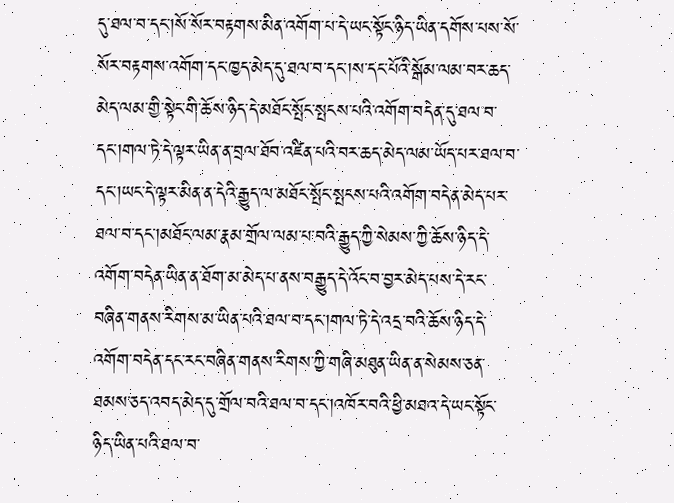དུ་ཐལ་བ་དང་།སོ་སོར་བརྟགས་མིན་འགོག་པ་དེ་ཡང་སྟོང་ཉིད་ཡིན་དགོས་པས་སོ་སོར་བརྟགས་འགོག་དང་ཁྱད་མེད་དུ་ཐལ་བ་དང་།ས་དང་པོའི་སྒོམ་ལམ་བར་ཆད་མེད་ལམ་གྱི་སྟེང་གི་ཆོས་ཉིད་དེ་མཐོང་སྤོང་སྤངས་པའི་འགོག་བདེན་དུ་ཐལ་བ་དང་།གལ་ཏེ་དེ་ལྟར་ཡིན་ན་བྲལ་ཐོབ་འཛིན་པའི་བར་ཆད་མེད་ལམ་ཡོད་པར་ཐལ་བ་དང་།ཡང་དེ་ལྟར་མིན་ན་དེའི་རྒྱུད་ལ་མཐོང་སྤོང་སྤངས་པའི་འགོག་བདེན་མེད་པར་ཐལ་བ་དང་།མཐོང་ལམ་རྣམ་གྲོལ་ལམ་པ་བའི་རྒྱུད་ཀྱི་སེམས་ཀྱི་ཆོས་ཉིད་དེ་འགོག་བདེན་ཡིན་ན་ཐོག་མ་མེད་པ་ནས་བརྒྱུད་དེ་འོང་བ་བྱར་མེད་པས་དེ་རང་བཞིན་གནས་རིགས་མ་ཡིན་པའི་ཐལ་བ་དང་།གལ་ཏེ་དེ་འདྲ་བའི་ཆོས་ཉིད་དེ་འགོག་བདེན་དང་རང་བཞིན་གནས་རིགས་ཀྱི་གཞི་མཐུན་ཡིན་ན་སེམས་ཅན་ཐམས་ཅད་འབད་མེད་དུ་གྲོལ་བའི་ཐལ་བ་དང་།འཁོར་བའི་ཕྱི་མཐའ་དེ་ཡང་སྟོང་ཉིད་ཡིན་པའི་ཐལ་བ་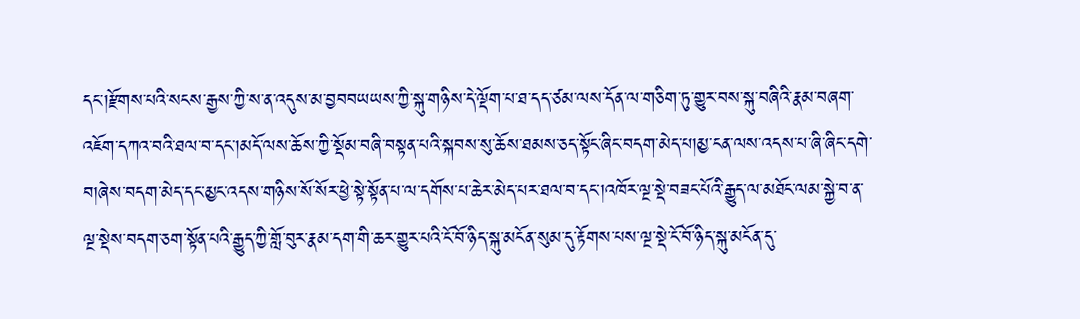དང་།རྫོགས་པའི་སངས་རྒྱས་ཀྱི་ས་ན་འདུས་མ་བྱབབཡཡས་ཀྱི་སྐུ་གཉིས་དེ་ལྡོག་པ་ཐ་དད་ཙམ་ལས་དོན་ལ་གཅིག་ཏུ་གྱུར་བས་སྐུ་བཞིའི་རྣམ་བཞག་འཇོག་དཀའ་བའི་ཐལ་བ་དང་།མདོ་ལས་ཆོས་ཀྱི་སྡོམ་བཞི་བསྟན་པའི་སྐབས་སུ་ཆོས་ཐམས་ཅད་སྟོང་ཞིང་བདག་མེད་པ།མྱ་ངན་ལས་འདས་པ་ཞི་ཞིང་དགེ་བ།ཞེས་བདག་མེད་དང་མྱང་འདས་གཉིས་སོ་སོར་ཕྱེ་སྟེ་སྟོན་པ་ལ་དགོས་པ་ཆེར་མེད་པར་ཐལ་བ་དང་།འཁོར་ལྔ་སྡེ་བཟང་པོའི་རྒྱུད་ལ་མཐོང་ལམ་སྐྱེ་བ་ན་ལྔ་སྡེས་བདག་ཅག་སྟོན་པའི་རྒྱུད་ཀྱི་གློ་བུར་རྣམ་དག་གི་ཆར་གྱུར་པའི་ངོ་བོ་ཉིད་སྐུ་མངོན་སུམ་དུ་རྟོགས་པས་ལྔ་སྡེ་ངོ་བོ་ཉིད་སྐུ་མངོན་དུ་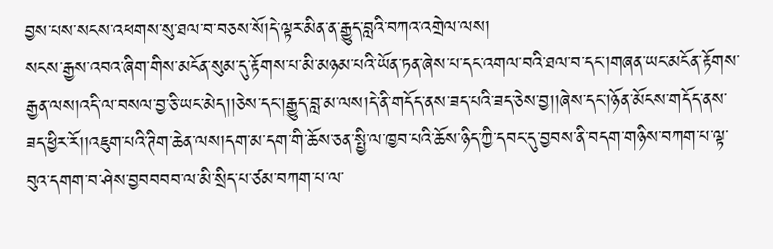བྱས་པས་སངས་འཕགས་སུ་ཐལ་བ་བཅས་སོ།དེ་ལྟར་མིན་ན་རྒྱུད་བླའི་བཀའ་འགྲེལ་ལས།
སངས་རྒྱས་འབའ་ཞིག་གིས་མངོན་སུམ་དུ་རྟོགས་པ་མི་མཉམ་པའི་ཡོན་ཏན་ཞེས་པ་དང་འགལ་བའི་ཐལ་བ་དང་།གཞན་ཡང་མངོན་རྟོགས་རྒྱན་ལས།འདི་ལ་བསལ་བྱ་ཅི་ཡང་མེད།།ཅེས་དང་།རྒྱུད་བླ་མ་ལས།དེ་ནི་གདོད་ནས་ཟད་པའི་ཟད་ཅེས་བྱ།།ཞེས་དང་།ཉོན་མོངས་གདོད་ནས་ཟད་ཕྱིར་རོ།།འཇུག་པའི་ཊིག་ཆེན་ལས།དག་མ་དག་གི་ཆོས་ཅན་སྤྱི་ལ་ཁྱབ་པའི་ཆོས་ཉིད་ཀྱི་དབང་དུ་བྱབས་ནི་བདག་གཉིས་བཀག་པ་ལྟ་བུའ་དགག་བ་ཤེས་བྱབབབབ་ལ་མི་སྲིད་པ་ཙམ་བཀག་པ་ལ་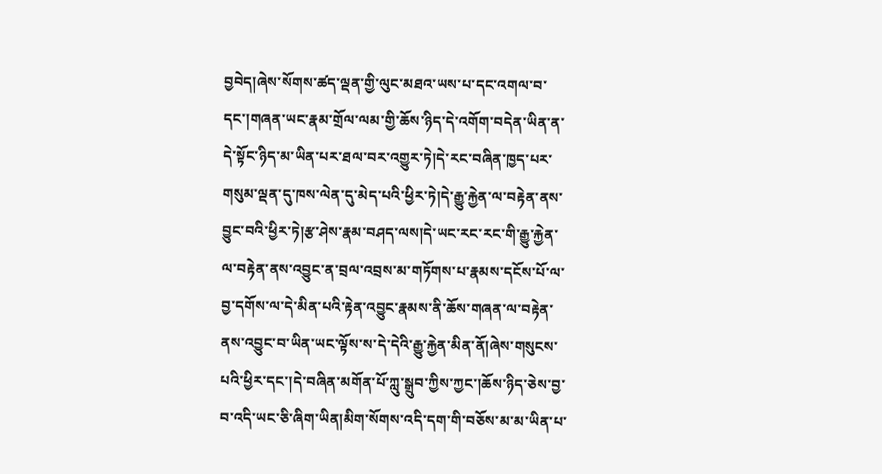བྱབེད།ཞེས་སོགས་ཚད་ལྡན་གྱི་ལུང་མཐའ་ཡས་པ་དང་འགལ་བ་དང་།གཞན་ཡང་རྣམ་གྲོལ་ལམ་གྱི་ཆོས་ཉིད་དེ་འགོག་བདེན་ཡིན་ན་དེ་སྟོང་ཉིད་མ་ཡིན་པར་ཐལ་བར་འགྱུར་ཏེ།དེ་རང་བཞིན་ཁྱད་པར་གསུམ་ལྡན་དུ་ཁས་ལེན་དུ་མེད་པའི་ཕྱིར་ཏེ།དེ་རྒྱུ་རྐྱེན་ལ་བརྟེན་ནས་བྱུང་བའི་ཕྱིར་ཏེ།རྩ་ཤེས་རྣམ་བཤད་ལས།དེ་ཡང་རང་རང་གི་རྒྱུ་རྐྱེན་ལ་བརྟེན་ནས་འབྱུང་ན་བྲལ་འབྲས་མ་གཏོགས་པ་རྣམས་དངོས་པོ་ལ་བྱ་དགོས་ལ་དེ་མིན་པའི་རྟེན་འབྱུང་རྣམས་ནི་ཆོས་གཞན་ལ་བརྟེན་ནས་འབྱུང་བ་ཡིན་ཡང་ལྟོས་ས་དེ་དེའི་རྒྱུ་རྐྱེན་མིན་ནོ།ཞེས་གསུངས་པའི་ཕྱིར་དང་།དེ་བཞིན་མགོན་པོ་ཀླུ་སྒྲུབ་ཀྱིས་ཀྱང་།ཆོས་ཉིད་ཅེས་བྱ་བ་འདི་ཡང་ཅི་ཞིག་ཡིན།མིག་སོགས་འདི་དག་གི་བཅོས་མ་མ་ཡིན་པ་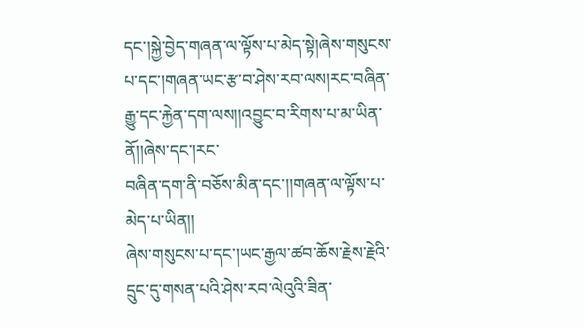དང་།སྐྱེ་བྱེད་གཞན་ལ་ལྟོས་པ་མེད་སྟེ།ཞེས་གསུངས་པ་དང་།གཞན་ཡང་རྩ་བ་ཤེས་རབ་ལས།རང་བཞིན་རྒྱུ་དང་རྐྱེན་དག་ལས།།འབྱུང་བ་རིགས་པ་མ་ཡིན་ནོ།།ཞེས་དང་།རང་
བཞིན་དག་ནི་བཅོས་མིན་དང་།།གཞན་ལ་ལྟོས་པ་མེད་པ་ཡིན།།
ཞེས་གསུངས་པ་དང་།ཡང་རྒྱལ་ཚབ་ཆོས་རྗེས་རྗེའི་དྲུང་དུ་གསན་པའི་ཤེས་རབ་ལེའུའི་ཟིན་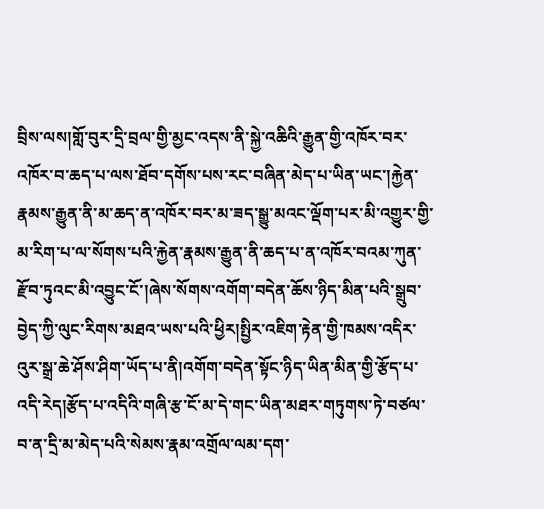བྲིས་ལས།གློ་བུར་དྲི་བྲལ་གྱི་མྱང་འདས་ནི་སྐྱེ་འཆིའི་རྒྱུན་གྱི་འཁོར་བར་འཁོར་བ་ཆད་པ་ལས་ཐོབ་དགོས་པས་རང་བཞིན་མེད་པ་ཡིན་ཡང་།རྐྱེན་རྣམས་རྒྱུན་ནི་མ་ཆད་ན་འཁོར་བར་མ་ཟད་སྒྱུ་མའང་ལྡོག་པར་མི་འགྱུར་གྱི་མ་རིག་པ་ལ་སོགས་པའི་རྐྱེན་རྣམས་རྒྱུན་ནི་ཆད་པ་ན་འཁོར་བའམ་ཀུན་རྫོབ་ཏུའང་མི་འབྱུང་ངོ་།ཞེས་སོགས་འགོག་བདེན་ཆོས་ཉིད་མིན་པའི་སྒྲུབ་བྱེད་ཀྱི་ལུང་རིགས་མཐའ་ཡས་པའི་ཕྱིར།སྤྱིར་འཇིག་རྟེན་གྱི་ཁམས་འདིར་འུར་སྒྲ་ཆེ་ཤོས་ཤིག་ཡོད་པ་ནི།འགོག་བདེན་སྟོང་ཉིད་ཡིན་མིན་གྱི་རྩོད་པ་འདི་རེད།རྩོད་པ་འདིའི་གཞི་རྩ་ངོ་མ་དེ་གང་ཡིན་མཐར་གཏུགས་ཏེ་བཙལ་བ་ན་དྲི་མ་མེད་པའི་སེམས་རྣམ་འགྲོལ་ལམ་དག་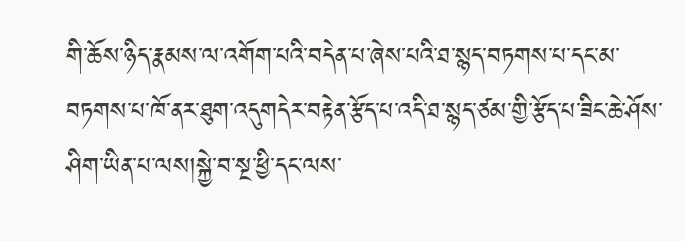གི་ཆོས་ཉིད་རྣམས་ལ་འགོག་པའི་བདེན་པ་ཞེས་པའི་ཐ་སྙད་བཏགས་པ་དང་མ་བཏགས་པ་ཁོ་ནར་ཐུག་འདུགདེར་བརྟེན་རྩོད་པ་འདི་ཐ་སྙད་ཙམ་གྱི་རྩོད་པ་ཟིང་ཆེ་ཤོས་ཤིག་ཡིན་པ་ལས།སྐྱེ་བ་སྔ་ཕྱི་དང་ལས་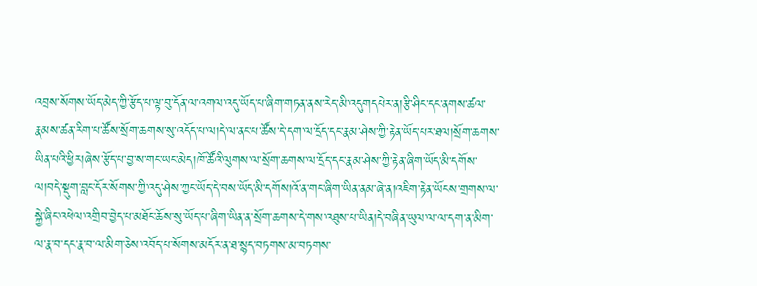འབྲས་སོགས་ཡོད་མེད་ཀྱི་རྩོད་པ་ལྟ་བུ་དོན་ལ་འགལ་འདུ་ཡོད་པ་ཞིག་གཏན་ནས་རེད་མི་འདུགདཔེར་ན།རྩི་ཤིང་དང་ནགས་ཚལ་རྣམས་ཚན་རིག་པ་ཚོས་སྲོག་ཆགས་སུ་འདོད་པ་ལ།དེ་ལ་ནང་པ་ཚོས་དེ་དག་ལ་དྲོད་དང་རྣམ་ཤེས་ཀྱི་རྟེན་ཡོད་པར་ཐལ།སྲོག་ཆགས་ཡིན་པའི་ཕྱིར།ཞེས་རྩོད་པ་བྱ་ས་གང་ཡང་མེད།ཁོ་ཚོའི་ལུགས་ལ་སྲོག་ཆགས་ལ་དྲོད་དང་རྣམ་ཤེས་ཀྱི་རྟེན་ཞིག་ཡོད་མི་དགོས་ལ།བདེ་སྡུག་བླང་དོར་སོགས་ཀྱི་འདུ་ཤེས་ཀྱང་ཡོད་དེ་བས་ཡོད་མི་དགོས།འོ་ན་གང་ཞིག་ཡིན་ནམ་ཞེ་ན།འཇིག་རྟེན་ཡོངས་གྲགས་ལ་སྐྱེ་ཞིང་འཕེལ་འགྲིབ་བྱེད་པ་མཐོང་ཆོས་སུ་ཡོད་པ་ཞིག་ཡིན་ན་སྲོག་ཆགས་དེ་གས་འཐུས་པ་ཡིན།དེ་བཞིན་ཡུལ་ལ་ལ་དག་ན་མིག་ལ་རྣ་བ་དང་རྣ་བ་ལ་མིག་ཅེས་འབོད་པ་སོགས་མདོར་ན་ཐ་སྙད་བཏགས་མ་བཏགས་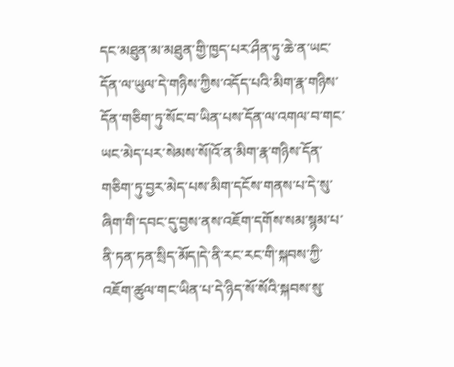དང་མཐུན་མ་མཐུན་གྱི་ཁྱད་པར་ཤྀན་ཏུ་ཆེ་ན་ཡང་དོན་ལ་ཡུལ་དེ་གཉིས་ཀྱིས་འདོད་པའི་མིག་རྣ་གཉིས་དོན་གཅིག་ཏུ་སོང་བ་ཡིན་པས་དོན་ལ་འགལ་བ་གང་ཡང་མེད་པར་སེམས་སོ།འོ་ན་མིག་རྣ་གཉིས་དོན་གཅིག་ཏུ་བྱར་མེད་པས་མིག་དངོས་གནས་པ་དེ་སུ་ཞིག་གི་དབང་དུ་བྱས་ནས་འཇོག་དགོས་སམ་སྙམ་པ་ནི་ཏན་ཏན་སྲིད་མོད།དེ་ནི་རང་རང་གི་སྐབས་ཀྱི་འཇོག་ཚུལ་གང་ཡིན་པ་དེ་ཉིད་སོ་སོའི་སྐབས་སུ་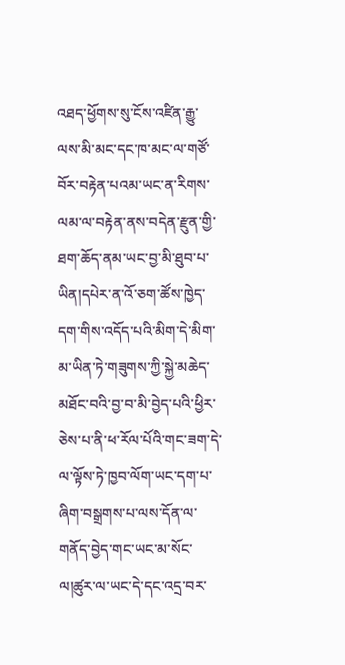འཐད་ཕྱོགས་སུ་ངོས་འཛིན་རྒྱུ་ལས་མི་མང་དང་ཁ་མང་ལ་གཙོ་བོར་བརྟེན་པའམ་ཡང་ན་རིགས་ལམ་ལ་བརྟེན་ནས་བདེན་རྫུན་གྱི་ཐག་ཆོད་ནམ་ཡང་བྱ་མི་ཐུབ་པ་ཡིན།དཔེར་ན་འོ་ཅག་ཚོས་ཁྱེད་དག་གིས་འདོད་པའི་མིག་དེ་མིག་མ་ཡིན་ཏེ་གཟུགས་ཀྱི་སྐྱེ་མཆེད་མཐོང་བའི་བྱ་བ་མི་བྱེད་པའི་ཕྱིར་ཅེས་པ་ནི་ཕ་རོལ་པོའི་གང་ཟག་དེ་ལ་ལྟོས་ཏེ་ཁྱབ་ལོག་ཡང་དག་པ་ཞིག་བསྒྲགས་པ་ལས་དོན་ལ་གནོད་བྱེད་གང་ཡང་མ་སོང་ལ།ཚུར་ལ་ཡང་དེ་དང་འདྲ་བར་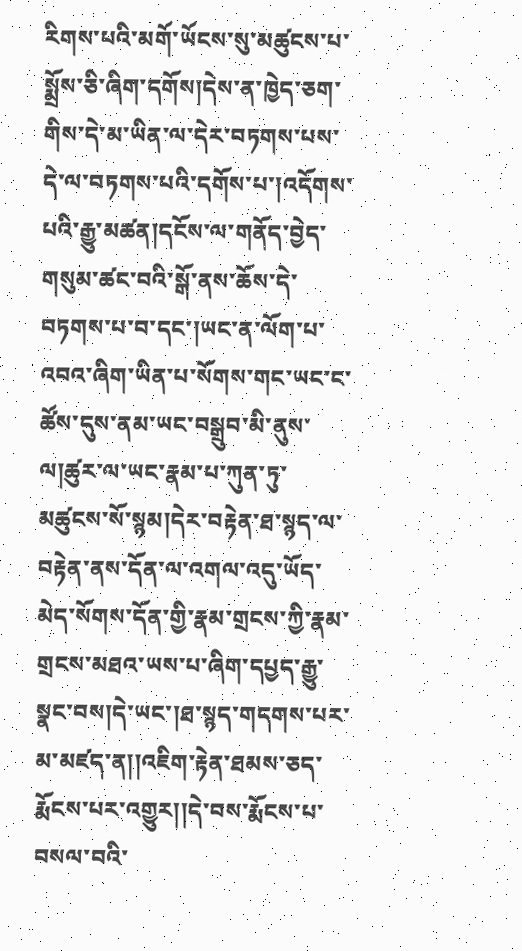རིགས་པའི་མགོ་ཡོངས་སུ་མཚུངས་པ་སྨྲོས་ཅི་ཞིག་དགོས།དེས་ན་ཁྱེད་ཅག་གིས་དེ་མ་ཡིན་ལ་དེར་བཏགས་པས་དེ་ལ་བཏགས་པའི་དགོས་པ་།འདོགས་པའི་རྒྱུ་མཚན།དངོས་ལ་གནོད་བྱེད་གསུམ་ཚང་བའི་སྒོ་ནས་ཆོས་དེ་བཏགས་པ་བ་དང་།ཡང་ན་ལོག་པ་འབའ་ཞིག་ཡིན་པ་སོགས་གང་ཡང་ང་ཚོས་དུས་ནམ་ཡང་བསྒྲུབ་མི་ནུས་ལ།ཚུར་ལ་ཡང་རྣམ་པ་ཀུན་ཏུ་མཚུངས་སོ་སྙམ།དེར་བརྟེན་ཐ་སྙད་ལ་བརྟེན་ནས་དོན་ལ་འགལ་འདུ་ཡོད་མེད་སོགས་དོན་གྱི་རྣམ་གྲངས་ཀྱི་རྣམ་གྲངས་མཐའ་ཡས་པ་ཞིག་དཔྱད་རྒྱུ་སྣང་བས།དེ་ཡང་།ཐ་སྙད་གདགས་པར་མ་མཛད་ན།།འཇིག་རྟེན་ཐམས་ཅད་རྨོངས་པར་འགྱུར།།དེ་བས་རྨོངས་པ་བསལ་བའི་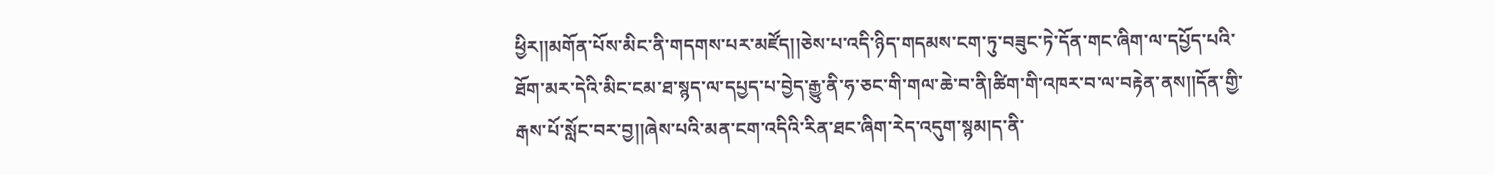ཕྱིར།།མགོན་པོས་མིང་ནི་གདགས་པར་མཛོད།།ཅེས་པ་འདི་ཉིད་གདམས་ངག་ཏུ་བཟུང་ཏེ་དོན་གང་ཞིག་ལ་དཔྱོད་པའི་ཐོག་མར་དེའི་མིང་ངམ་ཐ་སྙད་ལ་དཔྱད་པ་བྱེད་རྒྱུ་ནི་ཧ་ཅང་གི་གལ་ཆེ་བ་ནི།ཚིག་གི་འཁར་བ་ལ་བརྟེན་ནས།།དོན་གྱི་རྒས་པོ་སློང་བར་བྱ།།ཞེས་པའི་མན་ངག་འདིའི་རིན་ཐང་ཞིག་རེད་འདུག་སྙམ།ད་ནི་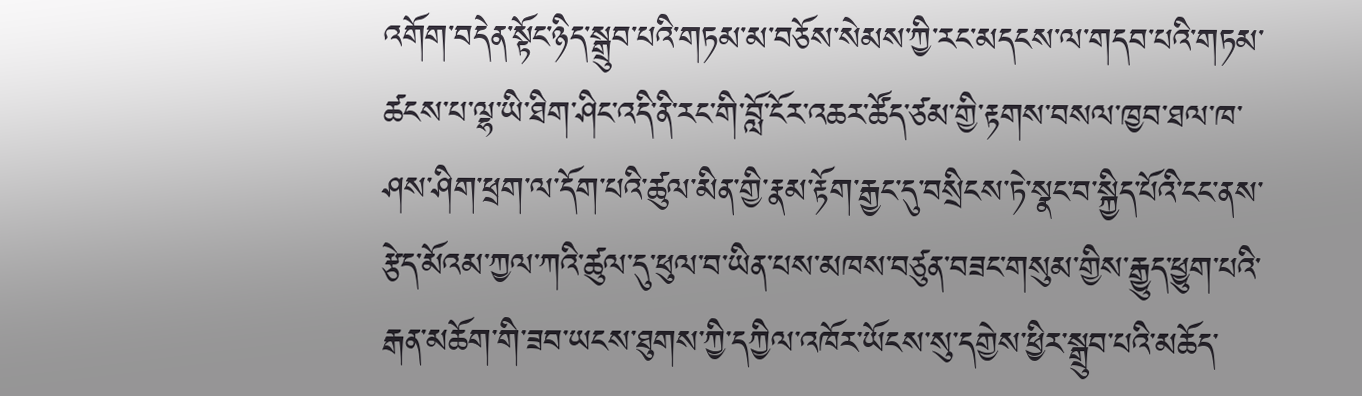འགོག་བདེན་སྟོང་ཉིད་སྒྲུབ་པའི་གཏམ་མ་བཅོས་སེམས་ཀྱི་རང་མདངས་ལ་གདབ་པའི་གཏམ་ཚངས་པ་ལྷ་ཡི་ཐིག་ཤིང་འདི་ནི་རང་གི་བློ་ངོར་འཆར་ཚོད་ཙམ་གྱི་རྟགས་བསལ་ཁྱབ་ཐལ་ཁ་ཤས་ཤིག་ཕྲག་ལ་དོག་པའི་ཚུལ་མིན་གྱི་རྣམ་རྟོག་རྒྱང་དུ་བསྲིངས་ཏེ་སྣང་བ་སྐྱིད་པོའི་ངང་ནས་རྩེད་མོའམ་ཀྱལ་ཀའི་ཚུལ་དུ་ཕུལ་བ་ཡིན་པས་མཁས་བཙུན་བཟང་གསུམ་གྱིས་རྒྱུད་ཕྱུག་པའི་རྒན་མཆོག་གི་ཟབ་ཡངས་ཐུགས་ཀྱི་དཀྱིལ་འཁོར་ཡོངས་སུ་དགྱེས་ཕྱིར་སྒྲུབ་པའི་མཆོད་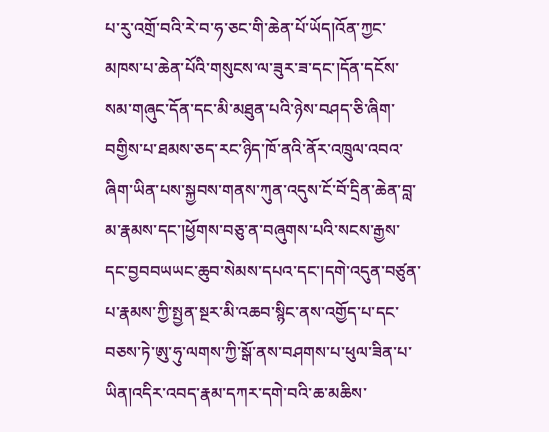པ་རུ་འགྲོ་བའི་རེ་བ་ཧ་ཅང་གི་ཆེན་པོ་ཡོད།འོན་ཀྱང་མཁས་པ་ཆེན་པོའི་གསུངས་ལ་ཟུར་ཟ་དང་།དོན་དངོས་སམ་གཞུང་དོན་དང་མི་མཐུན་པའི་ཉེས་བཤད་ཅི་ཞིག་བགྱིས་པ་ཐམས་ཅད་རང་ཉིད་ཁོ་ནའི་ནོར་འཁྲུལ་འབའ་ཞིག་ཡིན་པས་སྐྱབས་གནས་ཀུན་འདུས་ངོ་བོ་དྲིན་ཆེན་བླ་མ་རྣམས་དང་།ཕྱོགས་བཅུ་ན་བཞུགས་པའི་སངས་རྒྱས་དང་བྱབབཡཡང་ཆུབ་སེམས་དཔའ་དང་།དགེ་འདུན་བཙུན་པ་རྣམས་ཀྱི་སྤྱན་སྔར་མི་འཆབ་སྙིང་ནས་འགྱོད་པ་དང་བཅས་ཏེ་ཨུ་ཧུ་ལགས་ཀྱི་སྒོ་ནས་བཤགས་པ་ཕུལ་ཟིན་པ་ཡིན།འདིར་འབད་རྣམ་དཀར་དགེ་བའི་ཆ་མཆིས་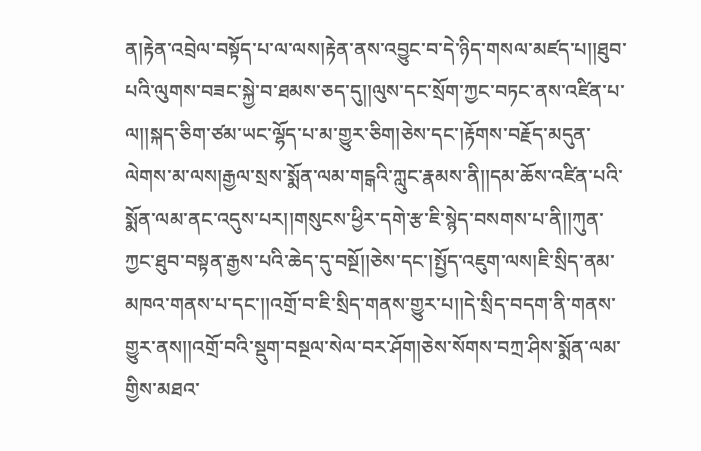ན།རྟེན་འབྲེལ་བསྟོད་པ་ལ་ལས།རྟེན་ནས་འབྱུང་བ་དེ་ཉིད་གསལ་མཛད་པ།།ཐུབ་པའི་ལུགས་བཟང་སྐྱེ་བ་ཐམས་ཅད་དུ།།ལུས་དང་སྲོག་ཀྱང་བཏང་ནས་འཛིན་པ་ལ།།སྐད་ཅིག་ཙམ་ཡང་ལྷོད་པ་མ་གྱུར་ཅིག།ཅེས་དང་།རྟོགས་བརྗོད་མདུན་ལེགས་མ་ལས།རྒྱལ་སྲས་སྨོན་ལམ་གངྒའི་ཀླུང་རྣམས་ནི།།དམ་ཆོས་འཛིན་པའི་སྨོན་ལམ་ནང་འདུས་པར།།གསུངས་ཕྱིར་དགེ་རྩ་ཇི་སྙེད་བསགས་པ་ནི།།ཀུན་ཀྱང་ཐུབ་བསྟན་རྒྱས་པའི་ཆེད་དུ་བསྔོ།།ཅེས་དང་།སྤྱོད་འཇུག་ལས།ཇི་སྲིད་ནམ་མཁའ་གནས་པ་དང་།།འགྲོ་བ་ཇི་སྲིད་གནས་གྱུར་པ།།དེ་སྲིད་བདག་ནི་གནས་གྱུར་ནས།།འགྲོ་བའི་སྡུག་བསྔལ་སེལ་བར་ཤོག།ཅེས་སོགས་བཀྲ་ཤིས་སྨོན་ལམ་གྱིས་མཐའ་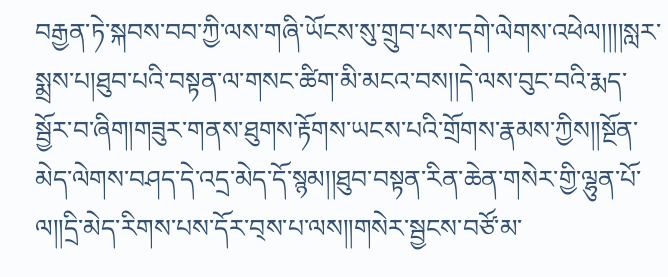བརྒྱན་ཏེ་སྐབས་བབ་ཀྱི་ལས་གཞི་ཡོངས་སུ་གྲུབ་པས་དགེ་ལེགས་འཕེལ།།།།སླར་སྨྲས་པ།ཐུབ་པའི་བསྟན་ལ་གསང་ཚིག་མི་མངའ་བས།།དེ་ལས་བུང་བའི་རྨད་སྦྱོར་བ་ཞིག།གཟུར་གནས་ཐུགས་རྟོགས་ཡངས་པའི་གྲོགས་རྣམས་ཀྱིས།།སྔོན་མེད་ལེགས་བཤད་དེ་འདྲ་མེད་དོ་སྙམ།།ཐུབ་བསྟན་རིན་ཆེན་གསེར་གྱི་ལྷུན་པོ་ལ།།དྲི་མེད་རིགས་པས་དོར་བ྄ས་པ་ལས།།གསེར་སྦྱངས་བཙོ་མ་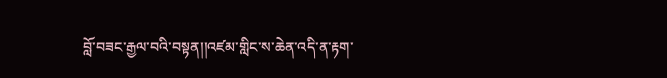བློ་བཟང་རྒྱལ་བའི་བསྟན།།འཛམ་གླིང་ས་ཆེན་འདི་ན་རྟག་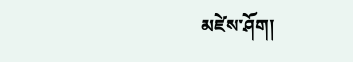མཛེས་ཤོག།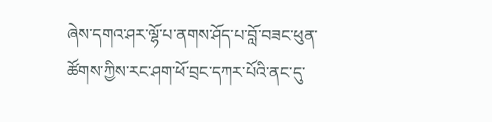ཞེས་དགའ་ཤར་ལྷོ་པ་ནགས་ཤོད་པ་བློ་བཟང་ཕུན་ཚོགས་ཀྱིས་རང་ཤག་ཕོ་བྲང་དཀར་པོའི་ནང་དུ་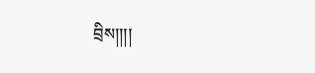བྲིས།།།།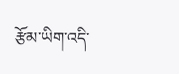རྩོམ་ཡིག་འདི་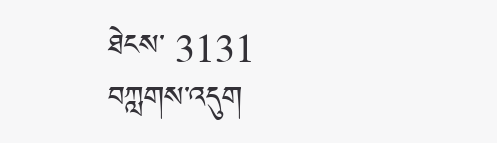ཐེངས་ 3131 བཀླགས་འདུག